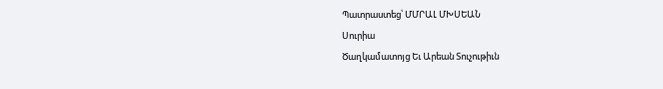Պատրաստեց՝ ՄՄՐԱԼ ՄԽՍԵԱՆ
Սուրիա
Ծաղկամատոյց Եւ Արեան Տուչութիւն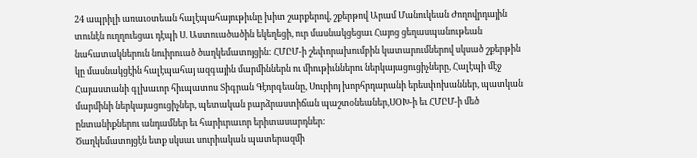24 ապրիլի առաւօտեան հալէպահայութիւնը խիտ շարքերով, շքերթով Արամ Մանուկեան Ժողովրդային տունէն ուղղուեցաւ դէպի Ս. Աստուածածին եկեղեցի, ուր մասնակցեցաւ Հայոց ցեղասպանութեան նահատակներուն նուիրուած ծաղկեմատոյցին: ՀՄԸՄ-ի շեփորախումբին կատարումներով սկսած շքերթին կը մասնակցէին հալէպահայ ազգային մարմիններն ու միութիւններու ներկայացուցիչները, Հալէպի մէջ Հայաստանի գլխաւոր հիւպատոս Տիգրան Գէորգեանը, Սուրիոյ խորհրդարանի երեսփոխաններ, պատկան մարմինի ներկայացուցիչներ, պետական բարձրաստիճան պաշտօնեաներ,ՍՕԽ-ի եւ ՀՄԸՄ-ի մեծ ընտանիքներու անդամներ եւ հարիւրաւոր երիտասարդներ:
Ծաղկեմատոյցէն ետք սկսաւ սուրիական պատերազմի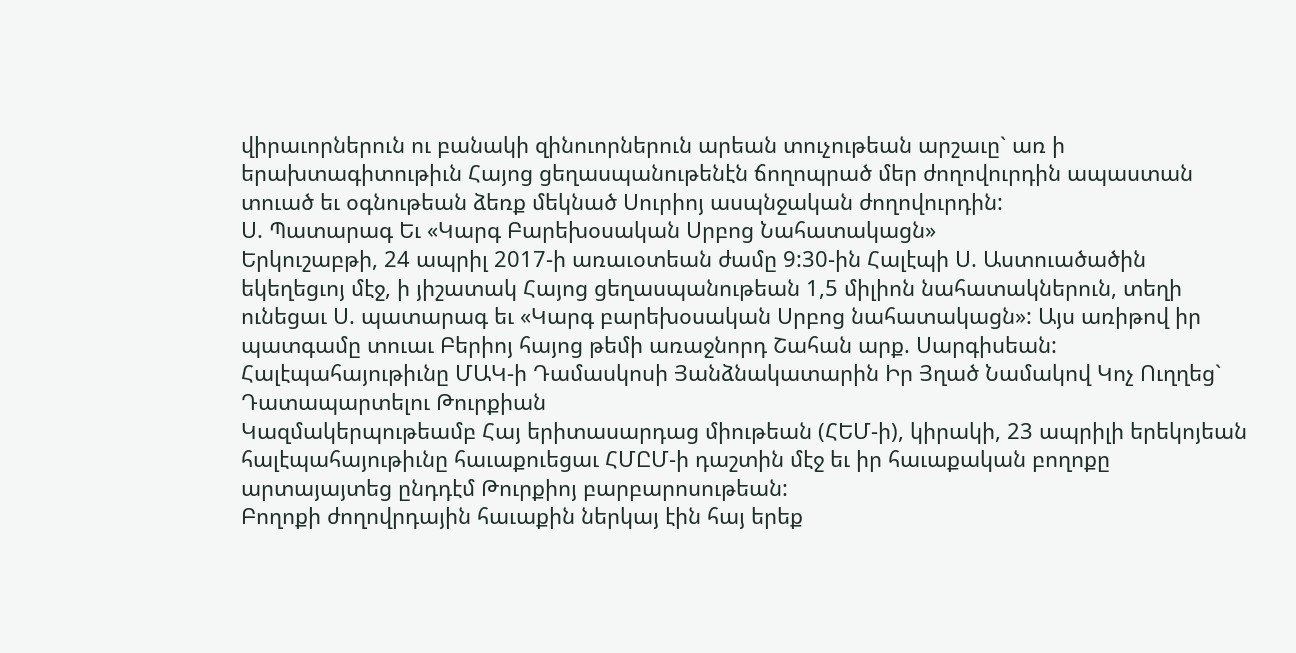վիրաւորներուն ու բանակի զինուորներուն արեան տուչութեան արշաւը` առ ի երախտագիտութիւն Հայոց ցեղասպանութենէն ճողոպրած մեր ժողովուրդին ապաստան տուած եւ օգնութեան ձեռք մեկնած Սուրիոյ ասպնջական ժողովուրդին:
Ս. Պատարագ Եւ «Կարգ Բարեխօսական Սրբոց Նահատակացն»
Երկուշաբթի, 24 ապրիլ 2017-ի առաւօտեան ժամը 9:30-ին Հալէպի Ս. Աստուածածին եկեղեցւոյ մէջ, ի յիշատակ Հայոց ցեղասպանութեան 1,5 միլիոն նահատակներուն, տեղի ունեցաւ Ս. պատարագ եւ «Կարգ բարեխօսական Սրբոց նահատակացն»: Այս առիթով իր պատգամը տուաւ Բերիոյ հայոց թեմի առաջնորդ Շահան արք. Սարգիսեան:
Հալէպահայութիւնը ՄԱԿ-ի Դամասկոսի Յանձնակատարին Իր Յղած Նամակով Կոչ Ուղղեց` Դատապարտելու Թուրքիան
Կազմակերպութեամբ Հայ երիտասարդաց միութեան (ՀԵՄ-ի), կիրակի, 23 ապրիլի երեկոյեան հալէպահայութիւնը հաւաքուեցաւ ՀՄԸՄ-ի դաշտին մէջ եւ իր հաւաքական բողոքը արտայայտեց ընդդէմ Թուրքիոյ բարբարոսութեան:
Բողոքի ժողովրդային հաւաքին ներկայ էին հայ երեք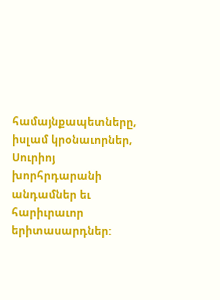համայնքապետները, իսլամ կրօնաւորներ, Սուրիոյ խորհրդարանի անդամներ եւ հարիւրաւոր երիտասարդներ: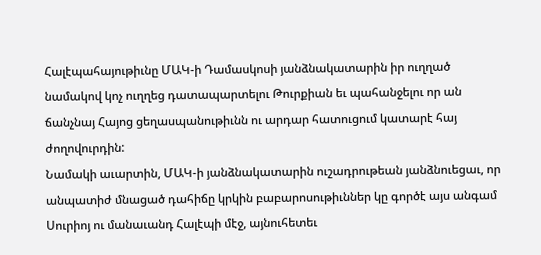Հալէպահայութիւնը ՄԱԿ-ի Դամասկոսի յանձնակատարին իր ուղղած նամակով կոչ ուղղեց դատապարտելու Թուրքիան եւ պահանջելու որ ան ճանչնայ Հայոց ցեղասպանութիւնն ու արդար հատուցում կատարէ հայ ժողովուրդին:
Նամակի աւարտին, ՄԱԿ-ի յանձնակատարին ուշադրութեան յանձնուեցաւ, որ անպատիժ մնացած դահիճը կրկին բաբարոսութիւններ կը գործէ այս անգամ Սուրիոյ ու մանաւանդ Հալէպի մէջ, այնուհետեւ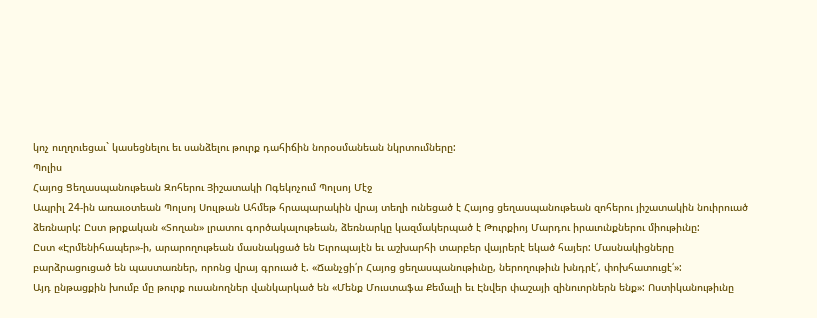կոչ ուղղուեցաւ` կասեցնելու եւ սանձելու թուրք դահիճին նորօսմանեան նկրտումները:
Պոլիս
Հայոց Ցեղասպանութեան Զոհերու Յիշատակի Ոգեկոչում Պոլսոյ Մէջ
Ապրիլ 24-ին առաւօտեան Պոլսոյ Սուլթան Ահմեթ հրապարակին վրայ տեղի ունեցած է Հայոց ցեղասպանութեան զոհերու յիշատակին նուիրուած ձեռնարկ: Ըստ թրքական «Տողան» լրատու գործակալութեան, ձեռնարկը կազմակերպած է Թուրքիոյ Մարդու իրաւունքներու միութիւնը:
Ըստ «Էրմենիհապեր»-ի, արարողութեան մասնակցած են Եւրոպայէն եւ աշխարհի տարբեր վայրերէ եկած հայեր: Մասնակիցները բարձրացուցած են պաստառներ, որոնց վրայ գրուած է. «Ճանչցի՛ր Հայոց ցեղասպանութիւնը, ներողութիւն խնդրէ՛, փոխհատուցէ՛»:
Այդ ընթացքին խումբ մը թուրք ուսանողներ վանկարկած են «Մենք Մուստաֆա Քեմալի եւ Էնվեր փաշայի զինուորներն ենք»: Ոստիկանութիւնը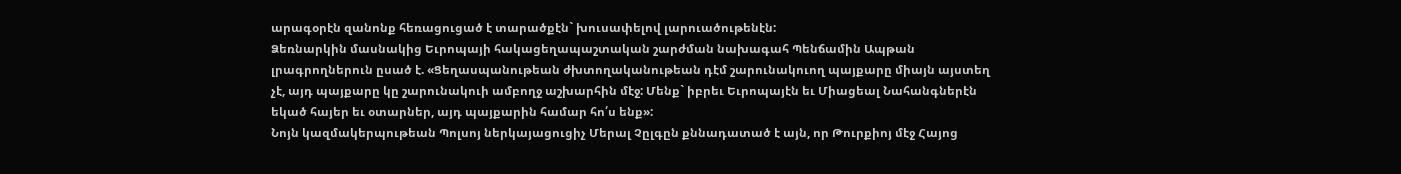արագօրէն զանոնք հեռացուցած է տարածքէն` խուսափելով լարուածութենէն:
Ձեռնարկին մասնակից Եւրոպայի հակացեղապաշտական շարժման նախագահ Պենճամին Ապթան լրագրողներուն ըսած է. «Ցեղասպանութեան ժխտողականութեան դէմ շարունակուող պայքարը միայն այստեղ չէ, այդ պայքարը կը շարունակուի ամբողջ աշխարհին մէջ: Մենք` իբրեւ Եւրոպայէն եւ Միացեալ Նահանգներէն եկած հայեր եւ օտարներ, այդ պայքարին համար հո՛ս ենք»:
Նոյն կազմակերպութեան Պոլսոյ ներկայացուցիչ Մերալ Չըլգըն քննադատած է այն, որ Թուրքիոյ մէջ Հայոց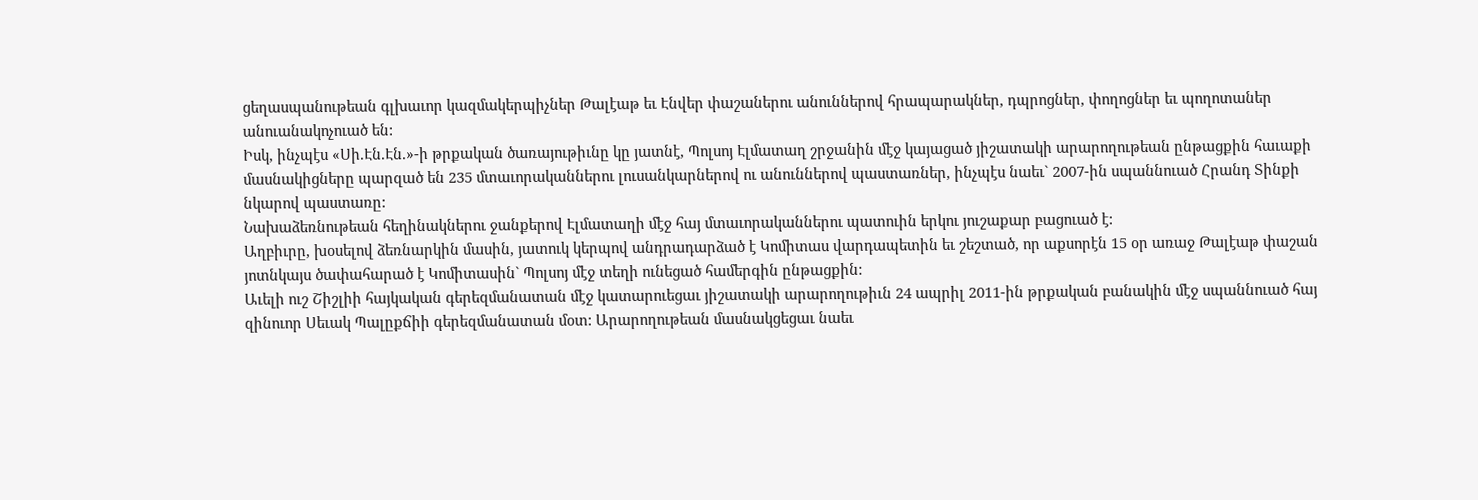ցեղասպանութեան գլխաւոր կազմակերպիչներ Թալէաթ եւ Էնվեր փաշաներու անուններով հրապարակներ, դպրոցներ, փողոցներ եւ պողոտաներ անուանակոչուած են:
Իսկ, ինչպէս «Սի.Էն.Էն.»-ի թրքական ծառայութիւնը կը յատնէ, Պոլսոյ Էլմատաղ շրջանին մէջ կայացած յիշատակի արարողութեան ընթացքին հաւաքի մասնակիցները պարզած են 235 մտաւորականներու լուսանկարներով ու անուններով պաստառներ, ինչպէս նաեւ` 2007-ին սպաննուած Հրանդ Տինքի նկարով պաստառը:
Նախաձեռնութեան հեղինակներու ջանքերով Էլմատաղի մէջ հայ մտաւորականներու պատուին երկու յուշաքար բացուած է:
Աղբիւրը, խօսելով ձեռնարկին մասին, յատուկ կերպով անդրադարձած է Կոմիտաս վարդապետին եւ շեշտած, որ աքսորէն 15 օր առաջ Թալէաթ փաշան յոտնկայս ծափահարած է Կոմիտասին` Պոլսոյ մէջ տեղի ունեցած համերգին ընթացքին:
Աւելի ուշ Շիշլիի հայկական գերեզմանատան մէջ կատարուեցաւ յիշատակի արարողութիւն 24 ապրիլ 2011-ին թրքական բանակին մէջ սպաննուած հայ զինուոր Սեւակ Պալըքճիի գերեզմանատան մօտ: Արարողութեան մասնակցեցաւ նաեւ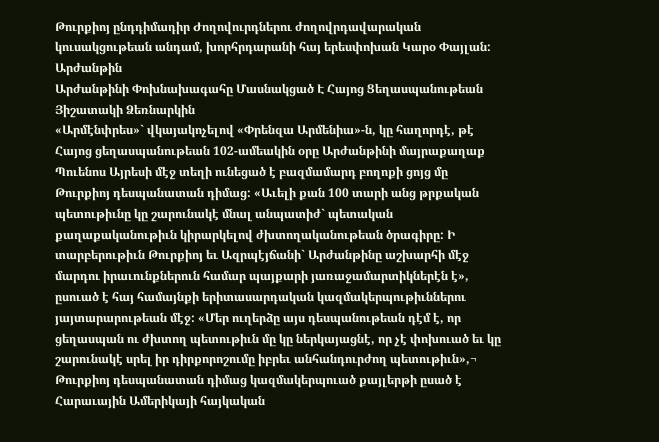Թուրքիոյ ընդդիմադիր Ժողովուրդներու ժողովրդավարական կուսակցութեան անդամ, խորհրդարանի հայ երեսփոխան Կարօ Փայլան:
Արժանթին
Արժանթինի Փոխնախագահը Մասնակցած Է Հայոց Ցեղասպանութեան Յիշատակի Ձեռնարկին
«Արմէնփրես»` վկայակոչելով «Փրենզա Արմենիա»-ն, կը հաղորդէ, թէ Հայոց ցեղասպանութեան 102-ամեակին օրը Արժանթինի մայրաքաղաք Պուենոս Այրեսի մէջ տեղի ունեցած է բազմամարդ բողոքի ցոյց մը Թուրքիոյ դեսպանատան դիմաց: «Աւելի քան 100 տարի անց թրքական պետութիւնը կը շարունակէ մնալ անպատիժ` պետական քաղաքականութիւն կիրարկելով ժխտողականութեան ծրագիրը: Ի տարբերութիւն Թուրքիոյ եւ Ազրպէյճանի` Արժանթինը աշխարհի մէջ մարդու իրաւունքներուն համար պայքարի յառաջամարտիկներէն է», ըսուած է հայ համայնքի երիտասարդական կազմակերպութիւններու յայտարարութեան մէջ: «Մեր ուղերձը այս դեսպանութեան դէմ է, որ ցեղասպան ու ժխտող պետութիւն մը կը ներկայացնէ, որ չէ փոխուած եւ կը շարունակէ սրել իր դիրքորոշումը իբրեւ անհանդուրժող պետութիւն»,¬ Թուրքիոյ դեսպանատան դիմաց կազմակերպուած քայլերթի ըսած է Հարաւային Ամերիկայի հայկական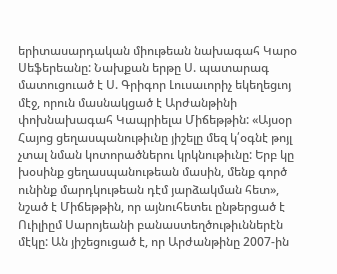երիտասարդական միութեան նախագահ Կարօ Սեֆերեանը: Նախքան երթը Ս. պատարագ մատուցուած է Ս. Գրիգոր Լուսաւորիչ եկեղեցւոյ մէջ, որուն մասնակցած է Արժանթինի փոխնախագահ Կապրիելա Միճեթթին: «Այսօր Հայոց ցեղասպանութիւնը յիշելը մեզ կ՛օգնէ թոյլ չտալ նման կոտորածներու կրկնութիւնը: Երբ կը խօսինք ցեղասպանութեան մասին, մենք գործ ունինք մարդկութեան դէմ յարձակման հետ», նշած է Միճեթթին, որ այնուհետեւ ընթերցած է Ուիլիըմ Սարոյեանի բանաստեղծութիւններէն մէկը: Ան յիշեցուցած է, որ Արժանթինը 2007-ին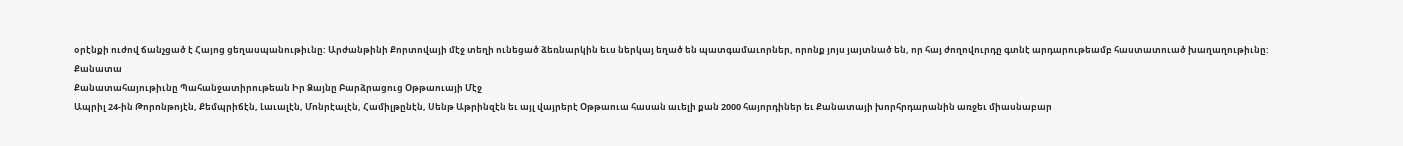օրէնքի ուժով ճանչցած է Հայոց ցեղասպանութիւնը: Արժանթինի Քորտովայի մէջ տեղի ունեցած ձեռնարկին եւս ներկայ եղած են պատգամաւորներ, որոնք յոյս յայտնած են, որ հայ ժողովուրդը գտնէ արդարութեամբ հաստատուած խաղաղութիւնը:
Քանատա
Քանատահայութիւնը Պահանջատիրութեան Իր Ձայնը Բարձրացուց Օթթաուայի Մէջ
Ապրիլ 24-ին Թորոնթոյէն, Քեմպրիճէն, Լաւալէն, Մոնրէալէն, Համիլթընէն, Սենթ Աթրինզէն եւ այլ վայրերէ Օթթաուա հասան աւելի քան 2000 հայորդիներ եւ Քանատայի խորհրդարանին առջեւ միասնաբար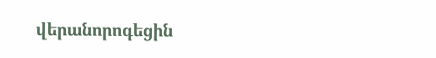վերանորոգեցին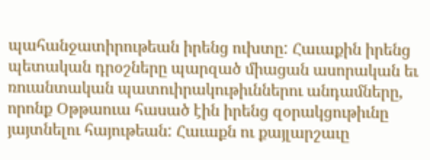պահանջատիրութեան իրենց ուխտը: Հաւաքին իրենց պետական դրօշները պարզած միացան ասորական եւ ռուանտական պատուիրակութիւններու անդամները, որոնք Օթթաուա հասած էին իրենց զօրակցութիւնը յայտնելու հայութեան: Հաւաքն ու քայլարշաւը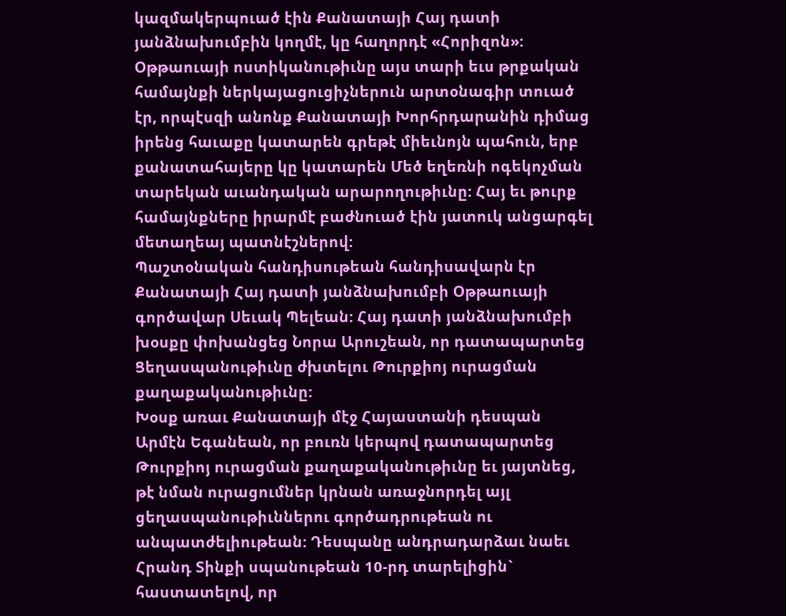կազմակերպուած էին Քանատայի Հայ դատի յանձնախումբին կողմէ, կը հաղորդէ «Հորիզոն»:
Օթթաուայի ոստիկանութիւնը այս տարի եւս թրքական համայնքի ներկայացուցիչներուն արտօնագիր տուած էր, որպէսզի անոնք Քանատայի Խորհրդարանին դիմաց իրենց հաւաքը կատարեն գրեթէ միեւնոյն պահուն, երբ քանատահայերը կը կատարեն Մեծ եղեռնի ոգեկոչման տարեկան աւանդական արարողութիւնը: Հայ եւ թուրք համայնքները իրարմէ բաժնուած էին յատուկ անցարգել մետաղեայ պատնէշներով:
Պաշտօնական հանդիսութեան հանդիսավարն էր Քանատայի Հայ դատի յանձնախումբի Օթթաուայի գործավար Սեւակ Պելեան: Հայ դատի յանձնախումբի խօսքը փոխանցեց Նորա Արուշեան, որ դատապարտեց Ցեղասպանութիւնը ժխտելու Թուրքիոյ ուրացման քաղաքականութիւնը:
Խօսք առաւ Քանատայի մէջ Հայաստանի դեսպան Արմէն Եգանեան, որ բուռն կերպով դատապարտեց Թուրքիոյ ուրացման քաղաքականութիւնը եւ յայտնեց, թէ նման ուրացումներ կրնան առաջնորդել այլ ցեղասպանութիւններու գործադրութեան ու անպատժելիութեան: Դեսպանը անդրադարձաւ նաեւ Հրանդ Տինքի սպանութեան 10-րդ տարելիցին` հաստատելով, որ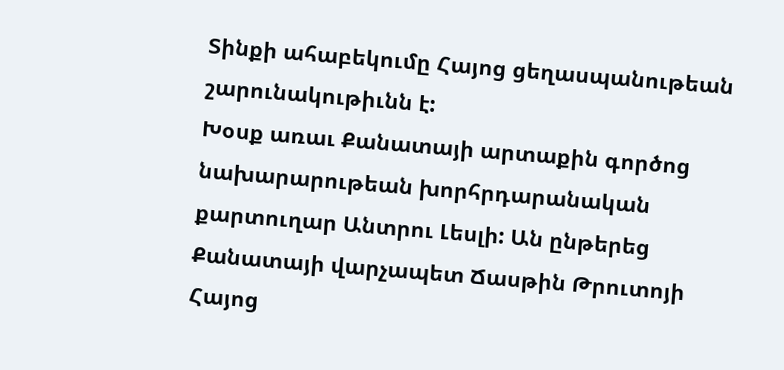Տինքի ահաբեկումը Հայոց ցեղասպանութեան շարունակութիւնն է:
Խօսք առաւ Քանատայի արտաքին գործոց նախարարութեան խորհրդարանական քարտուղար Անտրու Լեսլի: Ան ընթերեց Քանատայի վարչապետ Ճասթին Թրուտոյի Հայոց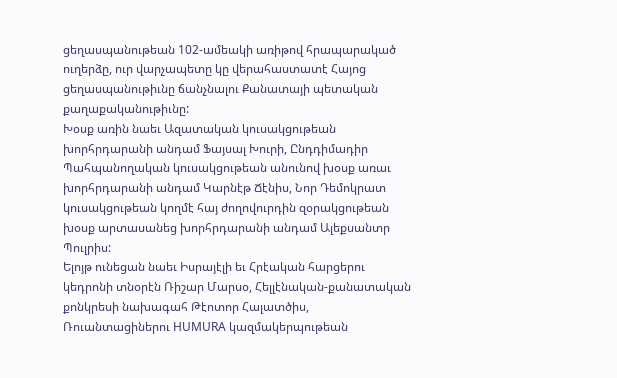ցեղասպանութեան 102-ամեակի առիթով հրապարակած ուղերձը, ուր վարչապետը կը վերահաստատէ Հայոց ցեղասպանութիւնը ճանչնալու Քանատայի պետական քաղաքականութիւնը:
Խօսք առին նաեւ Ազատական կուսակցութեան խորհրդարանի անդամ Ֆայսալ Խուրի, Ընդդիմադիր Պահպանողական կուսակցութեան անունով խօսք առաւ խորհրդարանի անդամ Կարնէթ Ճէնիս, Նոր Դեմոկրատ կուսակցութեան կողմէ հայ ժողովուրդին զօրակցութեան խօսք արտասանեց խորհրդարանի անդամ Ալեքսանտր Պուլրիս:
Ելոյթ ունեցան նաեւ Իսրայէլի եւ Հրէական հարցերու կեդրոնի տնօրէն Ռիշար Մարսօ, Հելլէնական-քանատական քոնկրեսի նախագահ Թէոտոր Հալատծիս, Ռուանտացիներու HUMURA կազմակերպութեան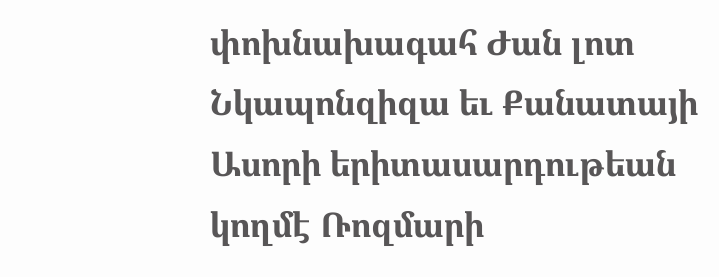փոխնախագահ Ժան լոտ Նկապոնզիզա եւ Քանատայի Ասորի երիտասարդութեան կողմէ Ռոզմարի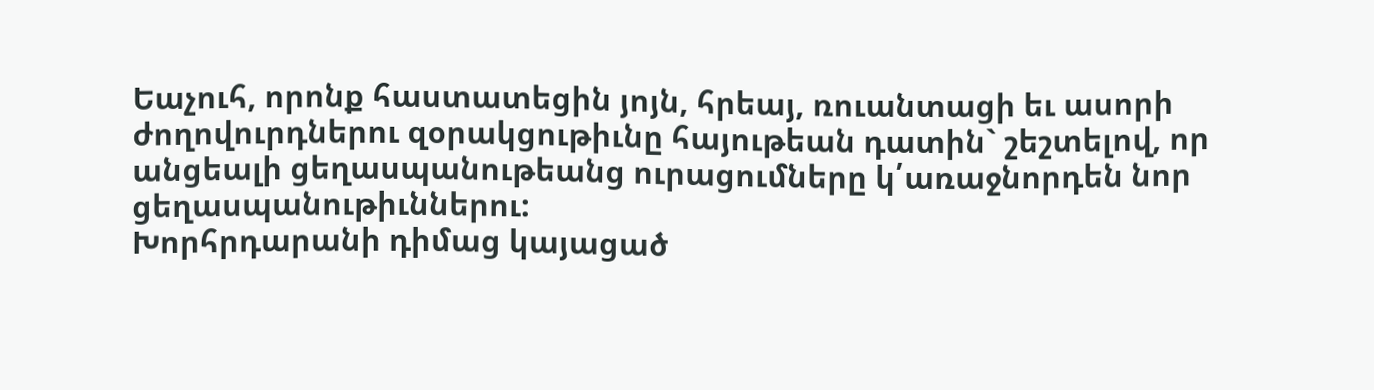Եաչուհ, որոնք հաստատեցին յոյն, հրեայ, ռուանտացի եւ ասորի ժողովուրդներու զօրակցութիւնը հայութեան դատին` շեշտելով, որ անցեալի ցեղասպանութեանց ուրացումները կ՛առաջնորդեն նոր ցեղասպանութիւններու:
Խորհրդարանի դիմաց կայացած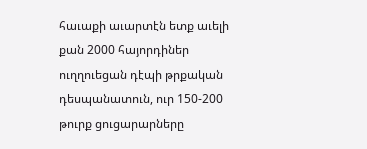հաւաքի աւարտէն ետք աւելի քան 2000 հայորդիներ ուղղուեցան դէպի թրքական դեսպանատուն, ուր 150-200 թուրք ցուցարարները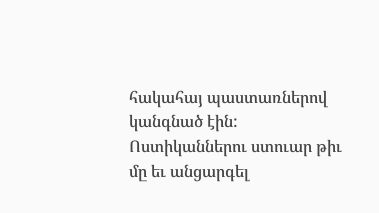հակահայ պաստառներով կանգնած էին: Ոստիկաններու ստուար թիւ մը եւ անցարգել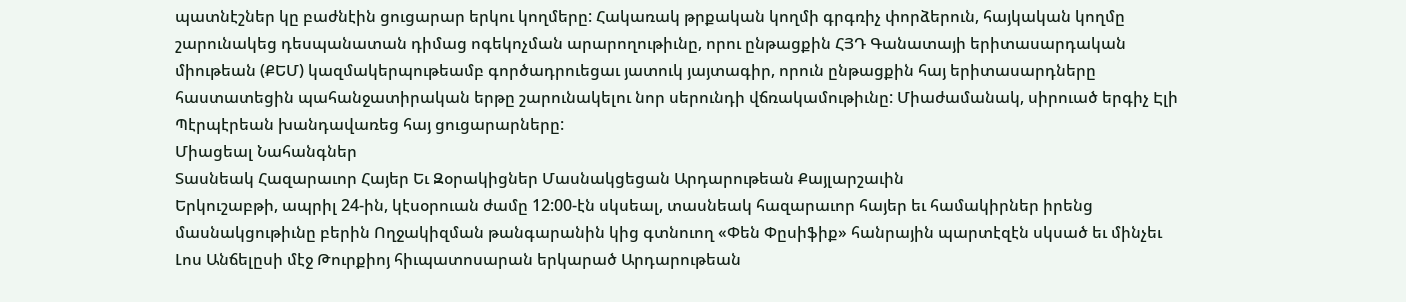պատնէշներ կը բաժնէին ցուցարար երկու կողմերը: Հակառակ թրքական կողմի գրգռիչ փորձերուն, հայկական կողմը շարունակեց դեսպանատան դիմաց ոգեկոչման արարողութիւնը, որու ընթացքին ՀՅԴ Գանատայի երիտասարդական միութեան (ՔԵՄ) կազմակերպութեամբ գործադրուեցաւ յատուկ յայտագիր, որուն ընթացքին հայ երիտասարդները հաստատեցին պահանջատիրական երթը շարունակելու նոր սերունդի վճռակամութիւնը: Միաժամանակ, սիրուած երգիչ Էլի Պէրպէրեան խանդավառեց հայ ցուցարարները:
Միացեալ Նահանգներ
Տասնեակ Հազարաւոր Հայեր Եւ Զօրակիցներ Մասնակցեցան Արդարութեան Քայլարշաւին
Երկուշաբթի, ապրիլ 24-ին, կէսօրուան ժամը 12:00-էն սկսեալ, տասնեակ հազարաւոր հայեր եւ համակիրներ իրենց մասնակցութիւնը բերին Ողջակիզման թանգարանին կից գտնուող «Փեն Փըսիֆիք» հանրային պարտէզէն սկսած եւ մինչեւ Լոս Անճելըսի մէջ Թուրքիոյ հիւպատոսարան երկարած Արդարութեան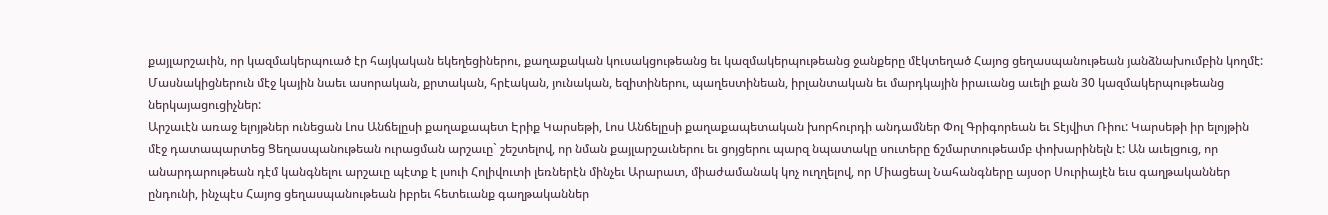քայլարշաւին, որ կազմակերպուած էր հայկական եկեղեցիներու, քաղաքական կուսակցութեանց եւ կազմակերպութեանց ջանքերը մէկտեղած Հայոց ցեղասպանութեան յանձնախումբին կողմէ:
Մասնակիցներուն մէջ կային նաեւ ասորական, քրտական, հրէական, յունական, եզիտիներու, պաղեստինեան, իրլանտական եւ մարդկային իրաւանց աւելի քան 30 կազմակերպութեանց ներկայացուցիչներ:
Արշաւէն առաջ ելոյթներ ունեցան Լոս Անճելըսի քաղաքապետ Էրիք Կարսեթի, Լոս Անճելըսի քաղաքապետական խորհուրդի անդամներ Փոլ Գրիգորեան եւ Տէյվիտ Ռիու: Կարսեթի իր ելոյթին մէջ դատապարտեց Ցեղասպանութեան ուրացման արշաւը` շեշտելով, որ նման քայլարշաւներու եւ ցոյցերու պարզ նպատակը սուտերը ճշմարտութեամբ փոխարինելն է: Ան աւելցուց, որ անարդարութեան դէմ կանգնելու արշաւը պէտք է լսուի Հոլիվուտի լեռներէն մինչեւ Արարատ, միաժամանակ կոչ ուղղելով, որ Միացեալ Նահանգները այսօր Սուրիայէն եւս գաղթականներ ընդունի, ինչպէս Հայոց ցեղասպանութեան իբրեւ հետեւանք գաղթականներ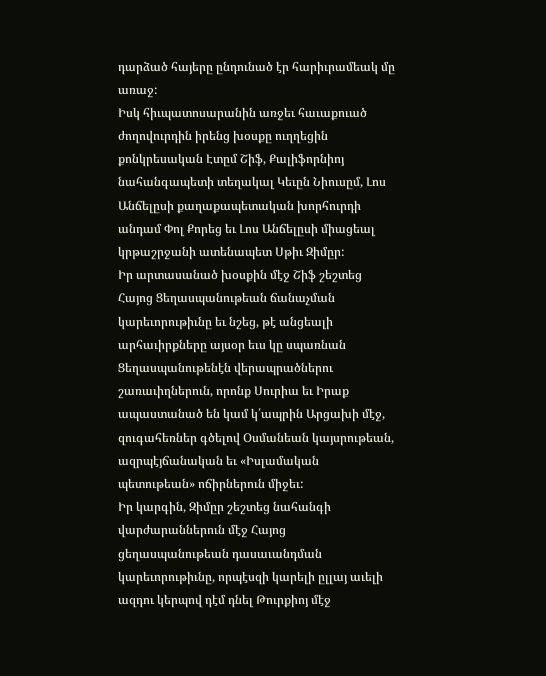դարձած հայերը ընդունած էր հարիւրամեակ մը առաջ:
Իսկ հիւպատոսարանին առջեւ հաւաքուած ժողովուրդին իրենց խօսքը ուղղեցին քոնկրեսական Էտըմ Շիֆ, Քալիֆորնիոյ նահանգապետի տեղակալ Կեւըն Նիուսըմ, Լոս Անճելըսի քաղաքապետական խորհուրդի անդամ Փոլ Քորեց եւ Լոս Անճելըսի միացեալ կրթաշրջանի ատենապետ Սթիւ Զիմըր:
Իր արտասանած խօսքին մէջ Շիֆ շեշտեց Հայոց Ցեղասպանութեան ճանաչման կարեւորութիւնը եւ նշեց, թէ անցեալի արհաւիրքները այսօր եւս կը սպառնան Ցեղասպանութենէն վերապրածներու շառաւիղներուն, որոնք Սուրիա եւ Իրաք ապաստանած են կամ կ՛ապրին Արցախի մէջ, զուգահեռներ գծելով Օսմանեան կայսրութեան, ազրպէյճանական եւ «Իսլամական պետութեան» ոճիրներուն միջեւ:
Իր կարգին, Զիմըր շեշտեց նահանգի վարժարաններուն մէջ Հայոց ցեղասպանութեան դասաւանդման կարեւորութիւնը, որպէսզի կարելի ըլլայ աւելի ազդու կերպով դէմ դնել Թուրքիոյ մէջ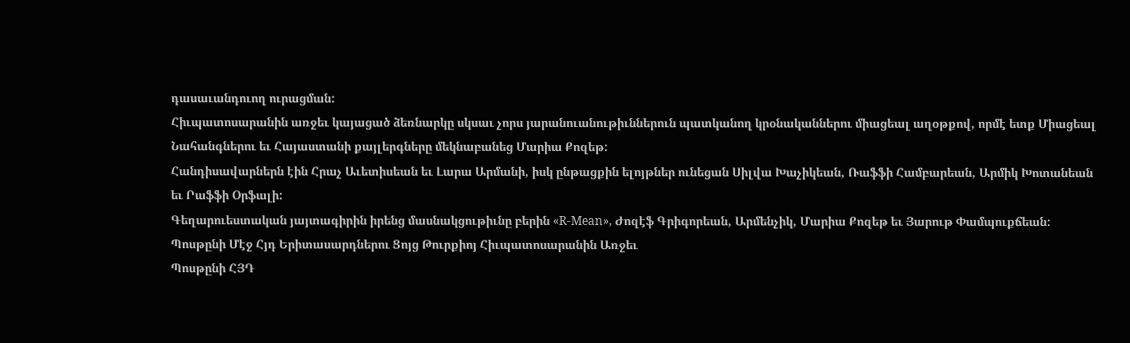դասաւանդուող ուրացման:
Հիւպատոսարանին առջեւ կայացած ձեռնարկը սկսաւ չորս յարանուանութիւններուն պատկանող կրօնականներու միացեալ աղօթքով, որմէ ետք Միացեալ Նահանգներու եւ Հայաստանի քայլերգները մեկնաբանեց Մարիա Քոզեթ:
Հանդիսավարներն էին Հրաչ Աւետիսեան եւ Լարա Արմանի, իսկ ընթացքին ելոյթներ ունեցան Սիլվա Խաչիկեան, Ռաֆֆի Համբարեան, Արմիկ Խոտանեան եւ Րաֆֆի Օրֆալի:
Գեղարուեստական յայտագիրին իրենց մասնակցութիւնը բերին «R-Mean», Ժոզէֆ Գրիգորեան, Արմենչիկ, Մարիա Քոզեթ եւ Յարութ Փամպուքճեան:
Պոսթընի Մէջ Հյդ Երիտասարդներու Ցոյց Թուրքիոյ Հիւպատոսարանին Առջեւ
Պոսթընի ՀՅԴ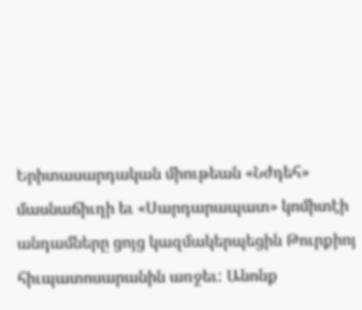Երիտասարդական միութեան «Նժդեհ» մասնաճիւղի եւ «Սարդարապատ» կոմիտէի անդամները ցոյց կազմակերպեցին Թուրքիոյ հիւպատոսարանին առջեւ: Անոնք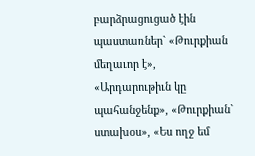բարձրացուցած էին պաստառներ` «Թուրքիան մեղաւոր է», «Արդարութիւն կը պահանջենք», «Թուրքիան` ստախօս», «Ես ողջ եմ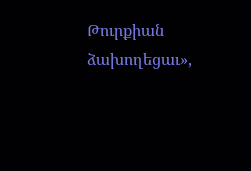Թուրքիան ձախողեցաւ»,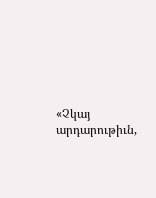«Չկայ արդարութիւն,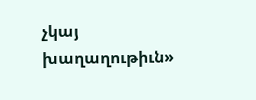չկայ խաղաղութիւն»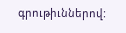գրութիւններով: